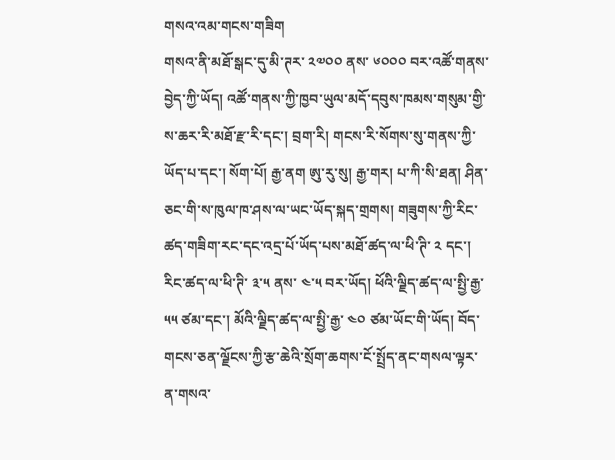གསའ་འམ་གངས་གཟིག
གསའ་ནི་མཐོ་སྒང་དུ་མི་ཊར་ ༢༧༠༠ ནས་ ༦༠༠༠ བར་འཚོ་གནས་བྱེད་ཀྱི་ཡོད། འཚོ་གནས་ཀྱི་ཁྱབ་ཡུལ་མདོ་དབུས་ཁམས་གསུམ་གྱི་ས་ཆར་རི་མཐོ་རྫ་རི་དང་། བྲག་རི། གངས་རི་སོགས་སུ་གནས་ཀྱི་ཡོད་པ་དང་། སོག་པོ། རྒྱ་ནག ཨུ་རུ་སུ། རྒྱ་གར། པ་ཀི་སི་ཐན། ཤིན་ཅང་གི་ས་ཁུལ་ཁ་ཤས་ལ་ཡང་ཡོད་སྐད་གྲགས། གཟུགས་ཀྱི་རིང་ཚད་གཟིག་རང་དང་འདྲ་པོ་ཡོད་པས་མཐོ་ཚད་ལ་ཕི་ཊི་ ༢ དང་། རིང་ཚད་ལ་ཕི་ཊི་ ༣་༥ ནས་ ༤་༥ བར་ཡོད། ཕོའི་ལྗིད་ཚད་ལ་སྤྱི་རྒྱ་ ༥༥ ཙམ་དང་། མོའི་ལྗིད་ཚད་ལ་སྤྱི་རྒྱ་ ༤༠ ཙམ་ཡོང་གི་ཡོད། བོད་གངས་ཅན་ལྗོངས་ཀྱི་རྩ་ཆེའི་སྲོག་ཆགས་ངོ་སྤྲོད་ནང་གསལ་ལྟར་ན་གསའ་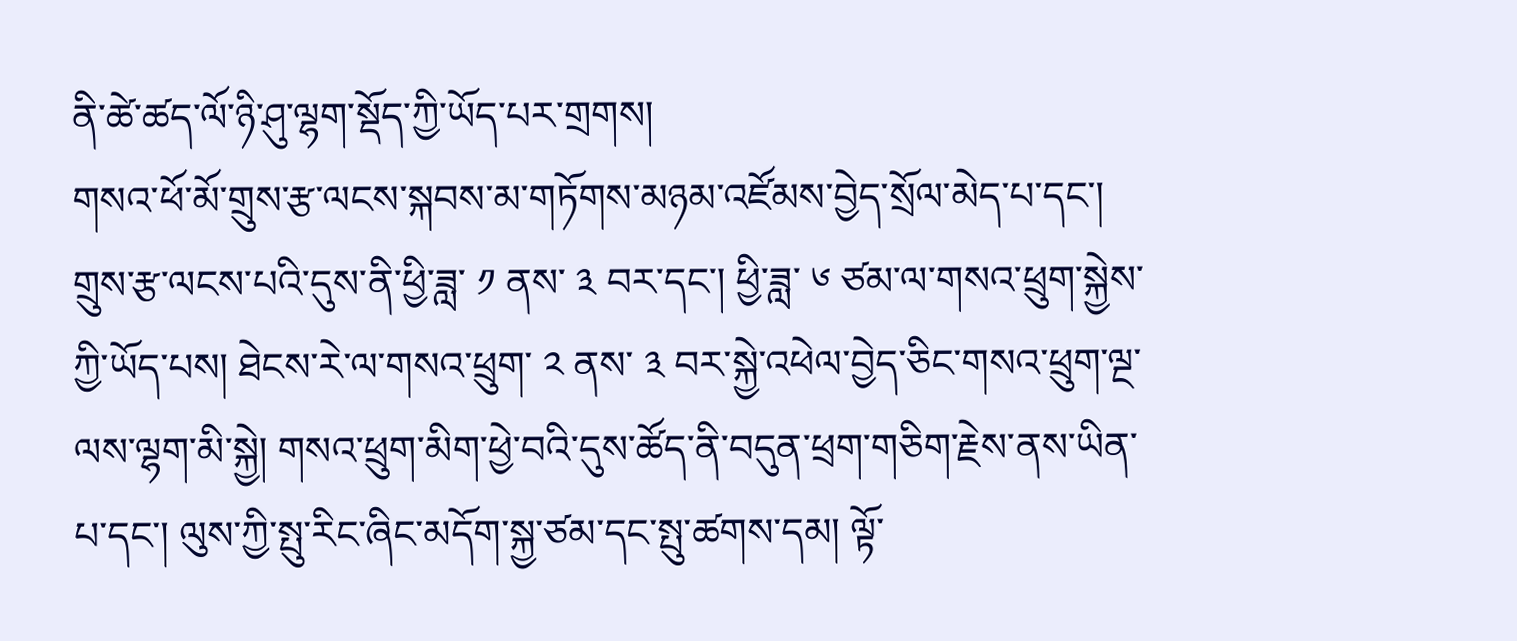ནི་ཚེ་ཚད་ལོ་ཉི་ཤུ་ལྷག་སྡོད་ཀྱི་ཡོད་པར་གྲགས།
གསའ་ཕོ་མོ་གྲུས་རྩ་ལངས་སྐབས་མ་གཏོགས་མཉམ་འཛོམས་བྱེད་སྲོལ་མེད་པ་དང་། གྲུས་རྩ་ལངས་པའི་དུས་ནི་ཕྱི་ཟླ་ ༡ ནས་ ༣ བར་དང་། ཕྱི་ཟླ་ ༦ ཙམ་ལ་གསའ་ཕྲུག་སྐྱེས་ཀྱི་ཡོད་པས། ཐེངས་རེ་ལ་གསའ་ཕྲུག་ ༢ ནས་ ༣ བར་སྐྱེ་འཕེལ་བྱེད་ཅིང་གསའ་ཕྲུག་ལྔ་ལས་ལྷག་མི་སྐྱེ། གསའ་ཕྲུག་མིག་ཕྱེ་བའི་དུས་ཚོད་ནི་བདུན་ཕྲག་གཅིག་རྗེས་ནས་ཡིན་པ་དང་། ལུས་ཀྱི་སྤུ་རིང་ཞིང་མདོག་སྐྱ་ཙམ་དང་སྤུ་ཚགས་དམ། ལྟོ་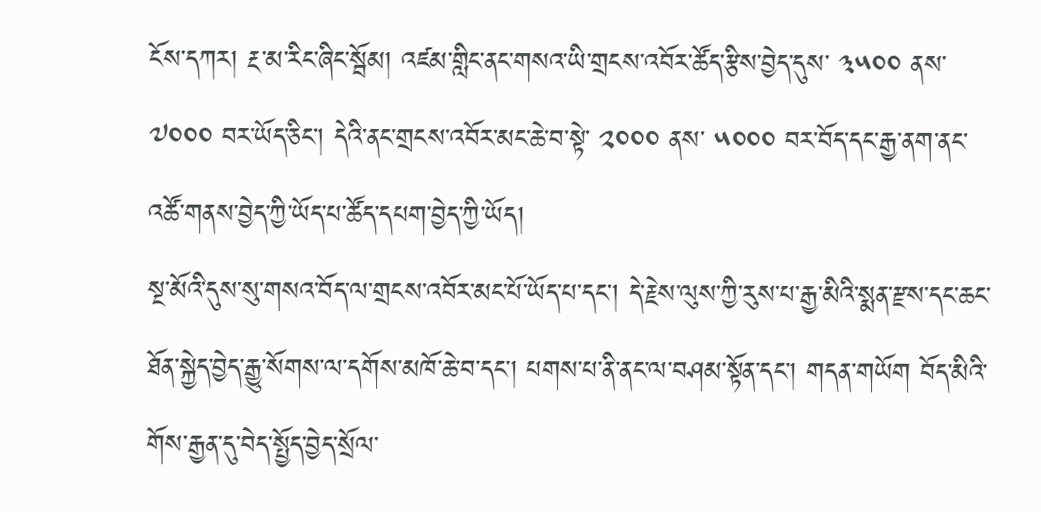ངོས་དཀར། རྔ་མ་རིང་ཞིང་སྦོམ། འཛམ་གླིང་ནང་གསའ་ཡི་གྲངས་འབོར་ཚོད་རྩིས་བྱེད་དུས་ ༣༥༠༠ ནས་ ༧༠༠༠ བར་ཡོད་ཅིང་། དེའི་ནང་གྲངས་འབོར་མང་ཆེ་བ་སྟེ་ ༢༠༠༠ ནས་ ༥༠༠༠ བར་བོད་དང་རྒྱ་ནག་ནང་འཚོ་གནས་བྱེད་ཀྱི་ཡོད་པ་ཚོད་དཔག་བྱེད་ཀྱི་ཡོད།
སྔ་མོའི་དུས་སུ་གསའ་བོད་ལ་གྲངས་འབོར་མང་པོ་ཡོད་པ་དང་། དེ་རྗེས་ལུས་ཀྱི་རུས་པ་རྒྱ་མིའི་སྨན་རྫས་དང་ཆང་ཐོན་སྐྱེད་བྱེད་རྒྱུ་སོགས་ལ་དགོས་མཁོ་ཆེ་བ་དང་། པགས་པ་ནི་ནང་ལ་བཤམ་སྟོན་དང་། གདན་གཡོག བོད་མིའི་གོས་རྒྱན་དུ་བེད་སྤྱོད་བྱེད་སྲོལ་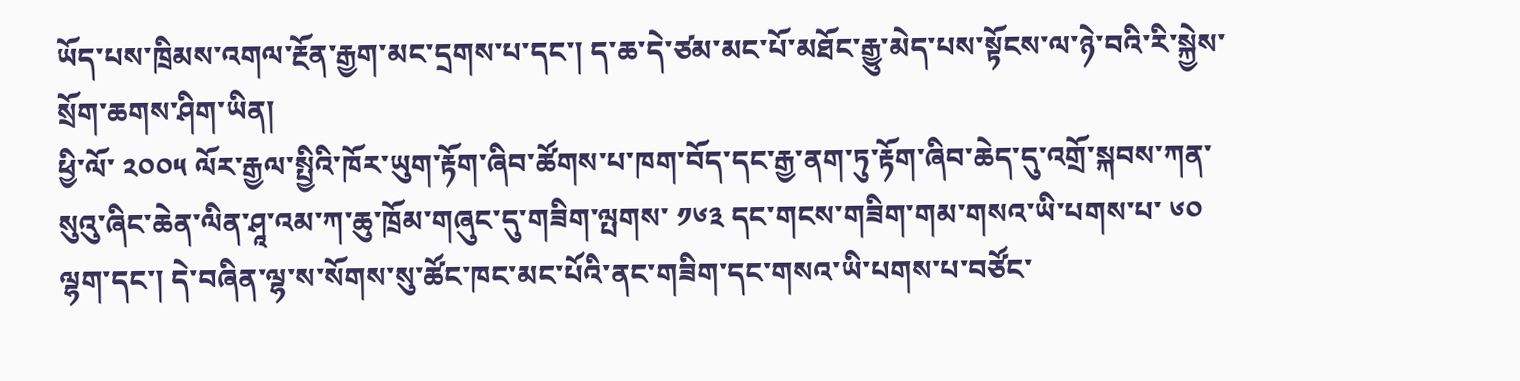ཡོད་པས་ཁྲིམས་འགལ་རྔོན་རྒྱག་མང་དྲགས་པ་དང་། ད་ཆ་དེ་ཙམ་མང་པོ་མཐོང་རྒྱུ་མེད་པས་སྟོངས་ལ་ཉེ་བའི་རི་སྐྱེས་སྲོག་ཆགས་ཤིག་ཡིན།
ཕྱི་ལོ་ ༢༠༠༥ ལོར་རྒྱལ་སྤྱིའི་ཁོར་ཡུག་རྟོག་ཞིབ་ཚོགས་པ་ཁག་བོད་དང་རྒྱ་ནག་ཏུ་རྟོག་ཞིབ་ཆེད་དུ་འགྲོ་སྐབས་ཀན་སུའུ་ཞིང་ཆེན་ལིན་ཤཱ་འམ་ཀ་ཆུ་ཁྲོམ་གཞུང་དུ་གཟིག་ལྤགས་ ༡༦༣ དང་གངས་གཟིག་གམ་གསའ་ཡི་པགས་པ་ ༦༠ ལྷག་དང་། དེ་བཞིན་ལྷ་ས་སོགས་སུ་ཚོང་ཁང་མང་པོའི་ནང་གཟིག་དང་གསའ་ཡི་པགས་པ་བཙོང་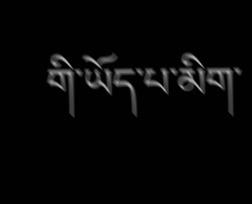གི་ཡོད་པ་མིག་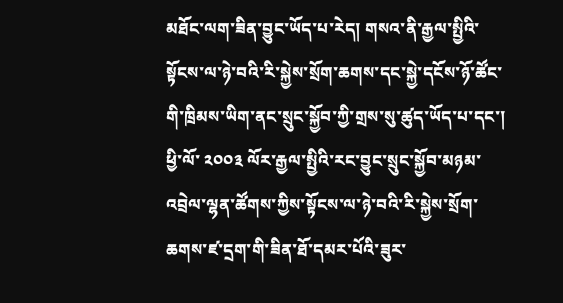མཐོང་ལག་ཟིན་བྱུང་ཡོད་པ་རེད། གསའ་ནི་རྒྱལ་སྤྱིའི་སྟོངས་ལ་ཉེ་བའི་རི་སྐྱེས་སྲོག་ཆགས་དང་སྐྱེ་དངོས་ཉོ་ཚོང་གི་ཁྲིམས་ཡིག་ནང་སྲུང་སྐྱོབ་ཀྱི་གྲས་སུ་ཚུད་ཡོད་པ་དང་། ཕྱི་ལོ་ ༢༠༠༣ ལོར་རྒྱལ་སྤྱིའི་རང་བྱུང་སྲུང་སྐྱོབ་མཉམ་འབྲེལ་ལྷན་ཚོགས་ཀྱིས་སྟོངས་ལ་ཉེ་བའི་རི་སྐྱེས་སྲོག་ཆགས་ཛ་དྲག་གི་ཟིན་ཐོ་དམར་པོའི་ཟུར་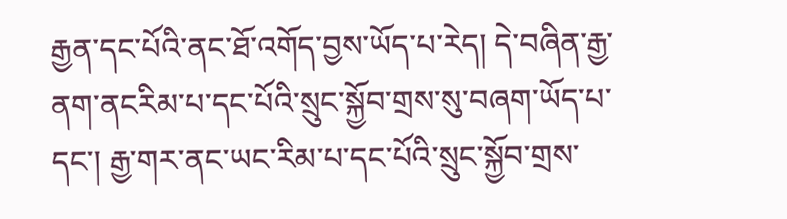རྒྱན་དང་པོའི་ནང་ཐོ་འགོད་བྱས་ཡོད་པ་རེད། དེ་བཞིན་རྒྱ་ནག་ནངརིམ་པ་དང་པོའི་སྲུང་སྐྱོབ་གྲས་སུ་བཞག་ཡོད་པ་དང་། རྒྱ་གར་ནང་ཡང་རིམ་པ་དང་པོའི་སྲུང་སྐྱོབ་གྲས་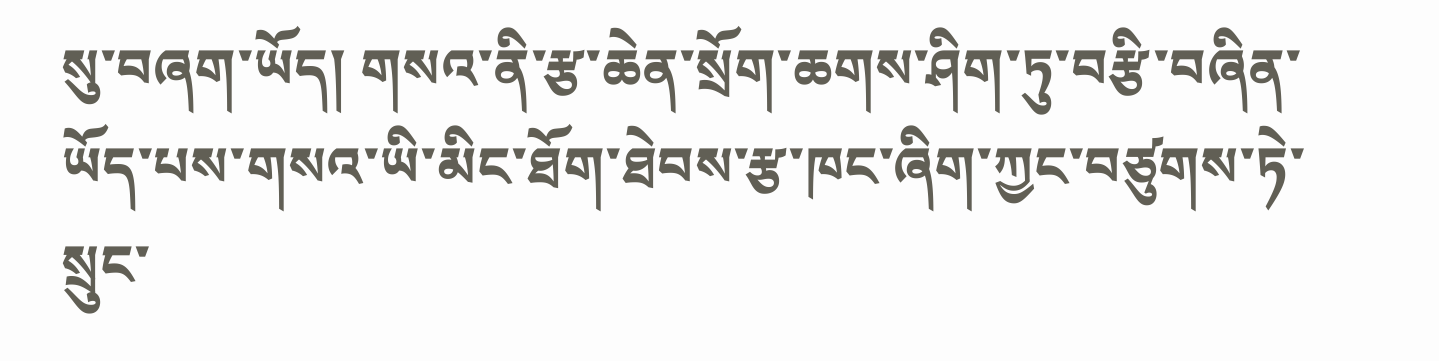སུ་བཞག་ཡོད། གསའ་ནི་རྩ་ཆེན་སྲོག་ཆགས་ཤིག་ཏུ་བརྩི་བཞིན་ཡོད་པས་གསའ་ཡི་མིང་ཐོག་ཐེབས་རྩ་ཁང་ཞིག་ཀྱང་བཙུགས་ཏེ་སྲུང་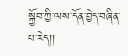སྐྱོབ་ཀྱི་ལས་དོན་བྱེད་བཞིན་པ་རེད།།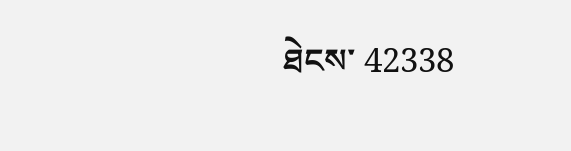ཐེངས་ 42338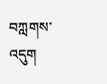བཀླགས་འདུག